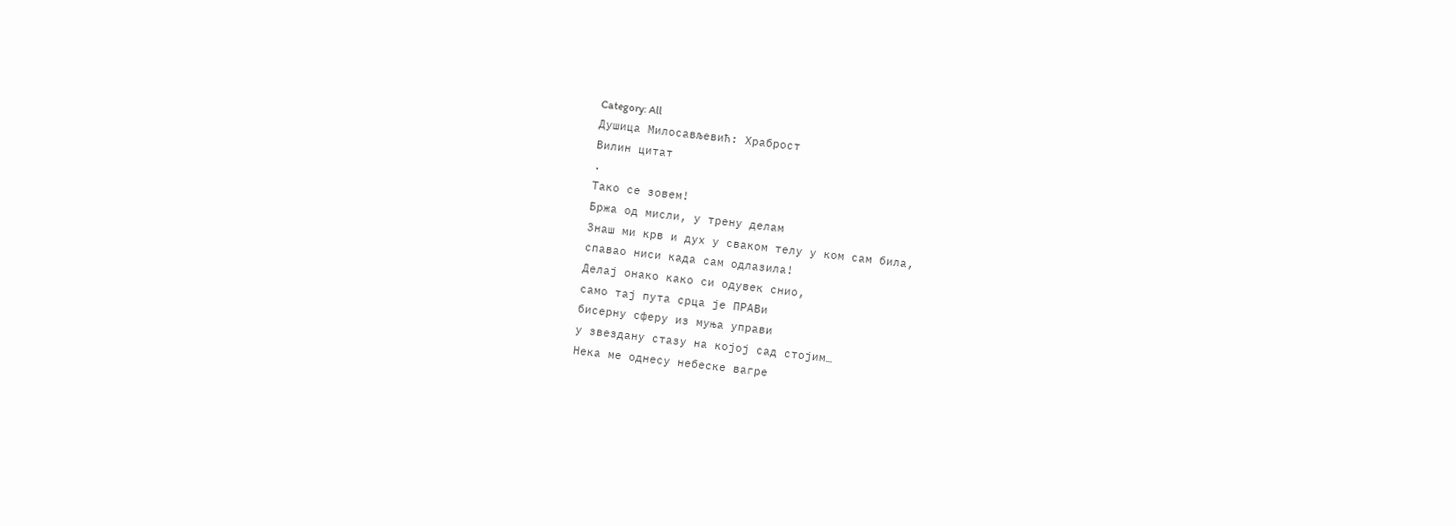Category: All
Душица Милосављевић: Храброст
Вилин цитат
.
Тако се зовем!
Бржа од мисли, у трену делам
Знаш ми крв и дух у сваком телу у ком сам била,
спавао ниси када сам одлазила!
Делај онако како си одувек снио,
само тај пута срца је ПРАВи
бисерну сферу из муња управи
у звездану стазу на којој сад стојим…
Нека ме однесу небеске вагре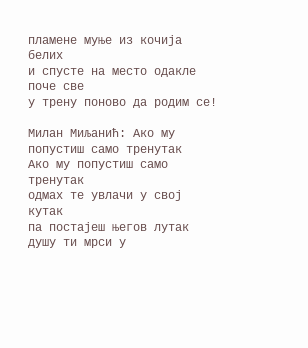пламене муње из кочија белих
и спусте на место одакле поче све
у трену поново да родим се!

Милан Миљанић: Ако му попустиш само тренутак
Ако му попустиш само тренутак
одмах те увлачи у свој кутак
па постајеш његов лутак
душу ти мрси у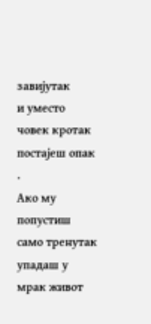завијутак
и уместо човек кротак постајеш опак
.
Ако му попустиш само тренутак
упадаш у мрак живот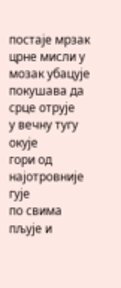постаје мрзак
црне мисли у мозак убацује
покушава да срце отрује
у вечну тугу окује
гори од најотровније гује
по свима пљује и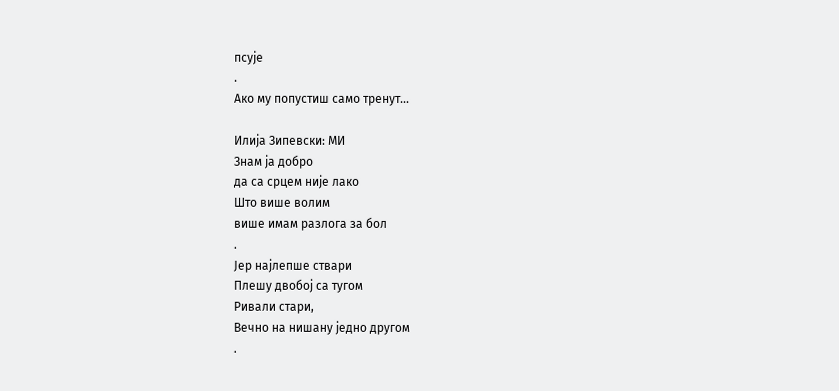псује
.
Ако му попустиш само тренут…

Илија Зипевски: МИ
Знам ја добро
да са срцем није лако
Што више волим
више имам разлога за бол
.
Јер најлепше ствари
Плешу двобој са тугом
Ривали стари,
Вечно на нишану једно другом
.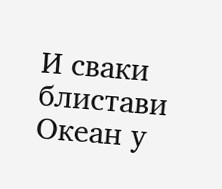И сваки блистави
Океан у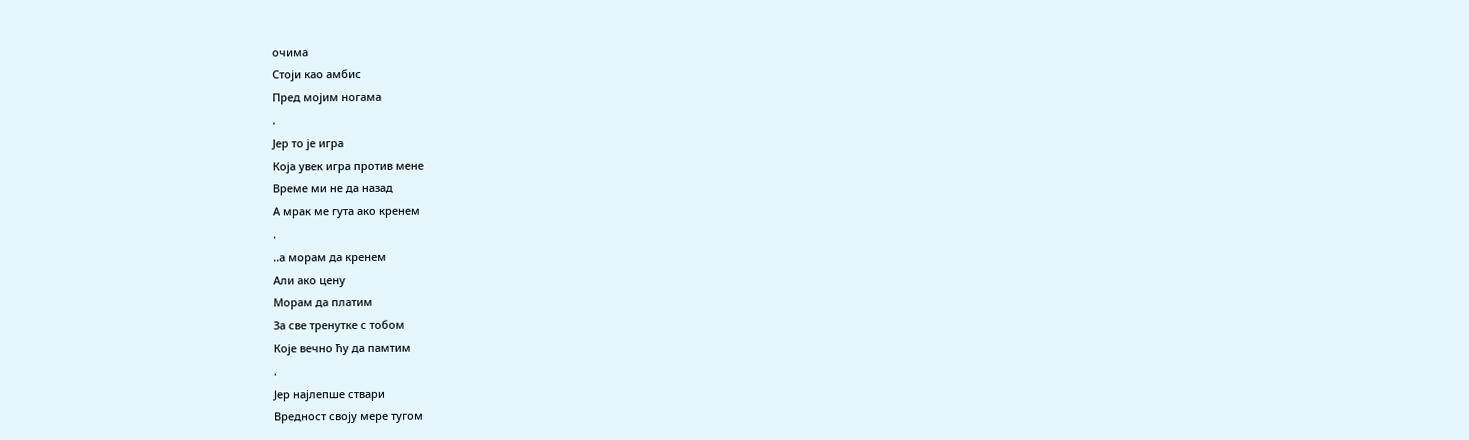очима
Стоји као амбис
Пред мојим ногама
.
Јер то је игра
Која увек игра против мене
Време ми не да назад
А мрак ме гута ако кренем
.
..а морам да кренем
Али ако цену
Морам да платим
За све тренутке с тобом
Које вечно ћу да памтим
.
Јер најлепше ствари
Вредност своју мере тугом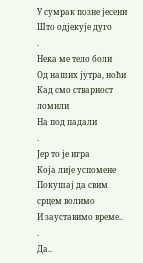У сумрак позне јесени
Што одјекује дуго
.
Нека ме тело боли
Од наших јутра, ноћи
Кад смо стварност ломили
На под падали
.
Јер то је игра
Која лије успомене
Покушај да свим срцем волимо
И зауставимо време..
.
Да..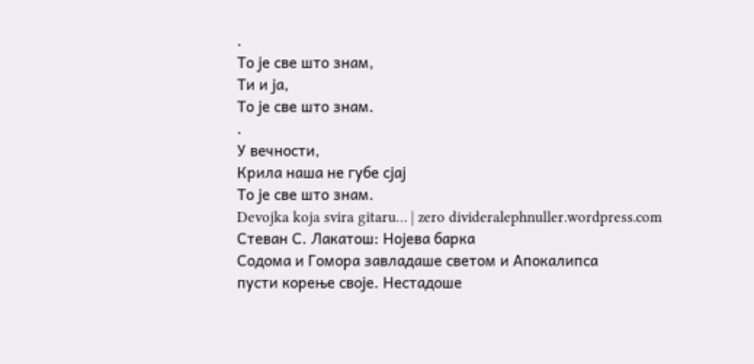.
То је све што знам,
Ти и ја,
То је све што знам.
.
У вечности,
Крила наша не губе сјај
То је све што знам.
Devojka koja svira gitaru… | zero divideralephnuller.wordpress.com
Стеван С. Лакатош: Нојева барка
Содома и Гомора завладаше светом и Апокалипса
пусти корење своје. Нестадоше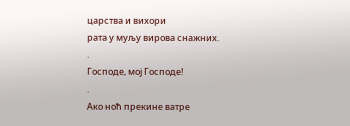царства и вихори
рата у муљу вирова снажних.
.
Господе, мој Господе!
.
Ако ноћ прекине ватре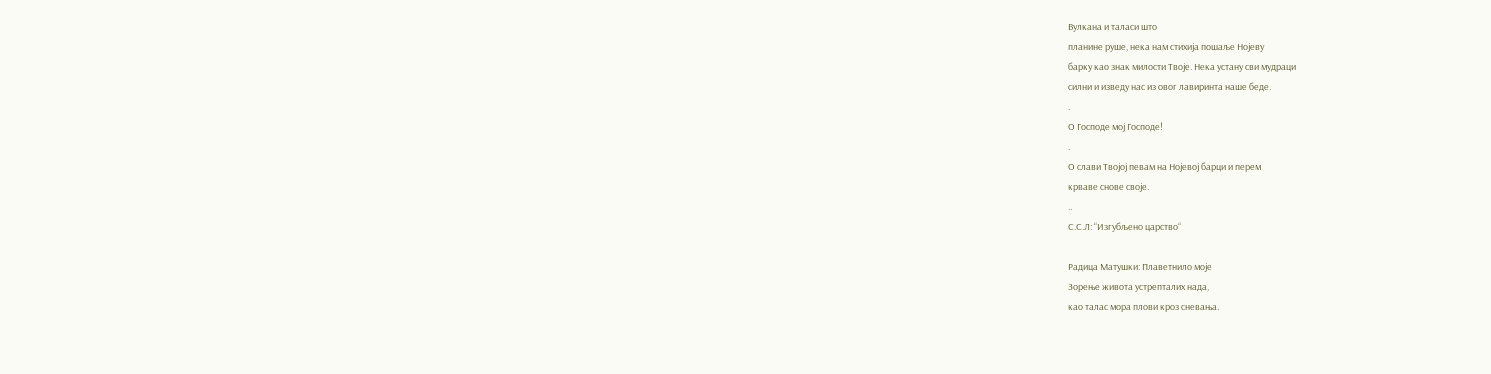Вулкана и таласи што
планине руше, нека нам стихија пошаље Нојеву
барку као знак милости Твоје. Нека устану сви мудраци
силни и изведу нас из овог лавиринта наше беде.
.
О Господе мој Господе!
.
О слави Твојој певам на Нојевој барци и перем
крваве снове своје.
..
С.С.Л: “Изгубљено царство“

Радица Матушки: Плаветнило моје
Зорење живота устрепталих нада,
као талас мора плови кроз сневања.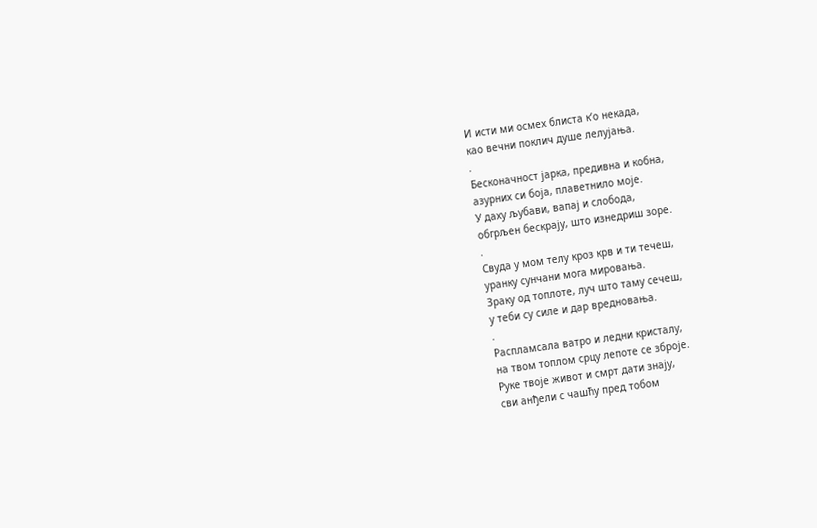И исти ми осмех блиста к’о некада,
као вечни поклич душе лелујања.
.
Бесконачност јарка, предивна и кобна,
азурних си боја, плаветнило моје.
У даху љубави, вапај и слобода,
обгрљен бескрају, што изнедриш зоре.
.
Свуда у мом телу кроз крв и ти течеш,
уранку сунчани мога мировања.
Зраку од топлоте, луч што таму сечеш,
у теби су силе и дар вредновања.
.
Распламсала ватро и ледни кристалу,
на твом топлом срцу лепоте се зброје.
Руке твоје живот и смрт дати знају,
сви анђели с чашћу пред тобом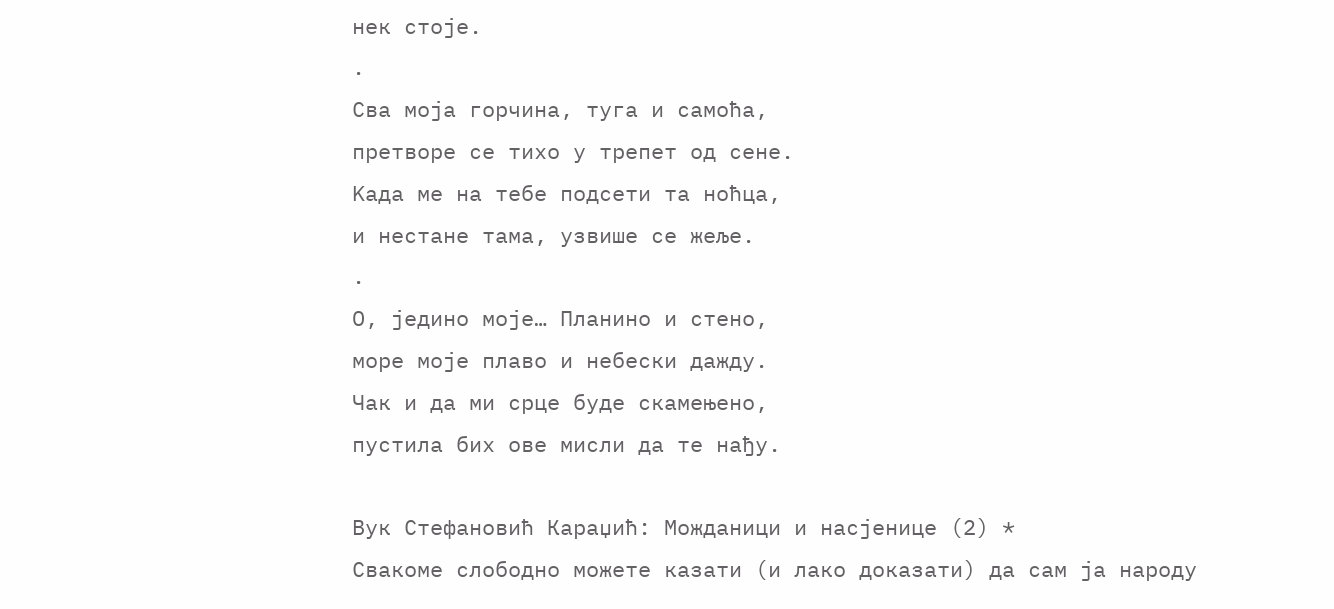нек стоје.
.
Сва моја горчина, туга и самоћа,
претворе се тихо у трепет од сене.
Kада ме на тебе подсети та ноћца,
и нестане тама, узвише се жеље.
.
О, једино моје… Планино и стено,
море моје плаво и небески дажду.
Чак и да ми срце буде скамењено,
пустила бих ове мисли да те нађу.

Вук Стефановић Караџић: Можданици и насјенице (2) *
Свакоме слободно можете казати (и лако доказати) да сам ја народу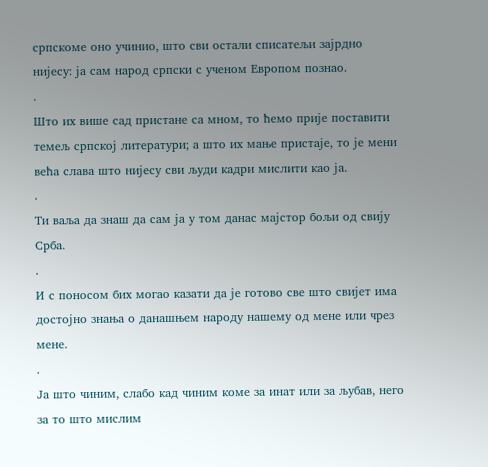српскоме оно учинио, што сви остали списатељи зајрдно нијесу: ја сам народ српски с ученом Европом познао.
.
Што их више сад пристане са мном, то ћемо прије поставити темељ српској литератури; а што их мање пристаје, то је мени већа слава што нијесу сви људи кадри мислити као ја.
.
Ти ваља да знаш да сам ја у том данас мајстор бољи од свију Срба.
.
И с поносом бих могао казати да је готово све што свијет има достојно знања о данашњем народу нашему од мене или чрез мене.
.
Ја што чиним, слабо кад чиним коме за инат или за љубав, него за то што мислим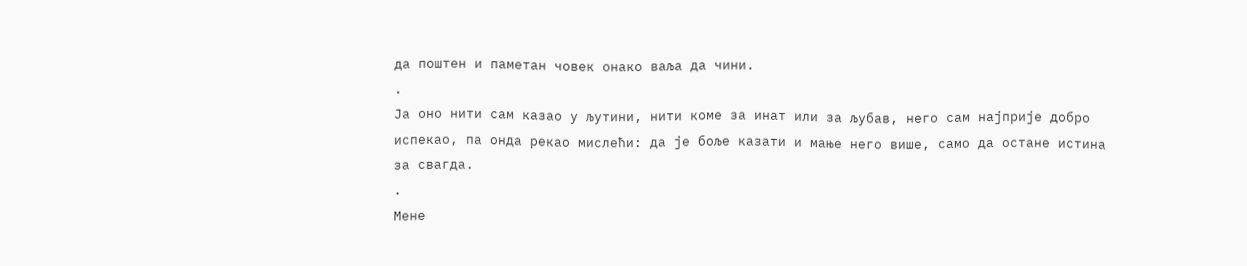да поштен и паметан човек онако ваља да чини.
.
Ја оно нити сам казао у љутини, нити коме за инат или за љубав, него сам најприје добро испекао, па онда рекао мислећи: да је боље казати и мање него више, само да остане истина за свагда.
.
Мене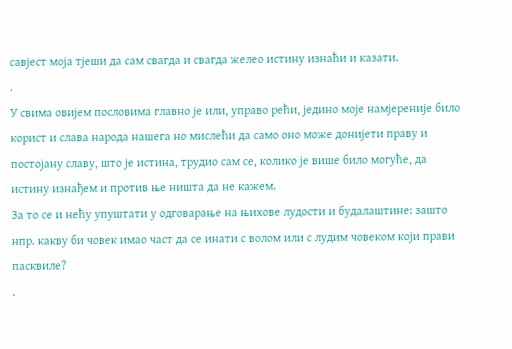савјест моја тјеши да сам свагда и свагда желео истину изнаћи и казати.
.
У свима овијем пословима главно је или, управо рећи, једино моје намјереније било корист и слава народа нашега но мислећи да само оно може донијети праву и постојану славу, што је истина, трудио сам се, колико је више било могуће, да истину изнађем и против ње ништа да не кажем.
За то се и нећу упуштати у одговарање на њихове лудости и будалаштине: зашто нпр. какву би човек имао част да се инати с волом или с лудим човеком који прави пасквиле?
.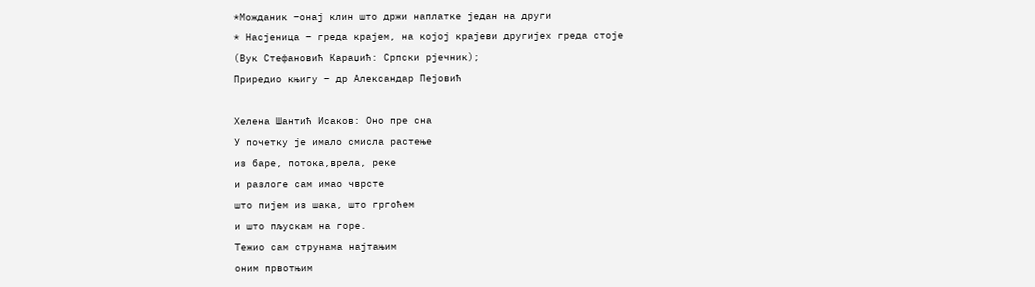*Можданик –онај клин што држи наплатке један на други
* Насјеница – греда крајем, на којој крајеви другијех греда стоје
(Вук Стефановић Караџић: Српски рјечник);
Приредио књигу – др Александар Пејовић

Хелена Шантић Исаков: Оно пре сна
У почетку је имало смисла растење
из баре, потока,врела, реке
и разлоге сам имао чврсте
што пијем из шака, што гргоћем
и што пљускам на горе.
Тежио сам струнама најтањим
оним првотњим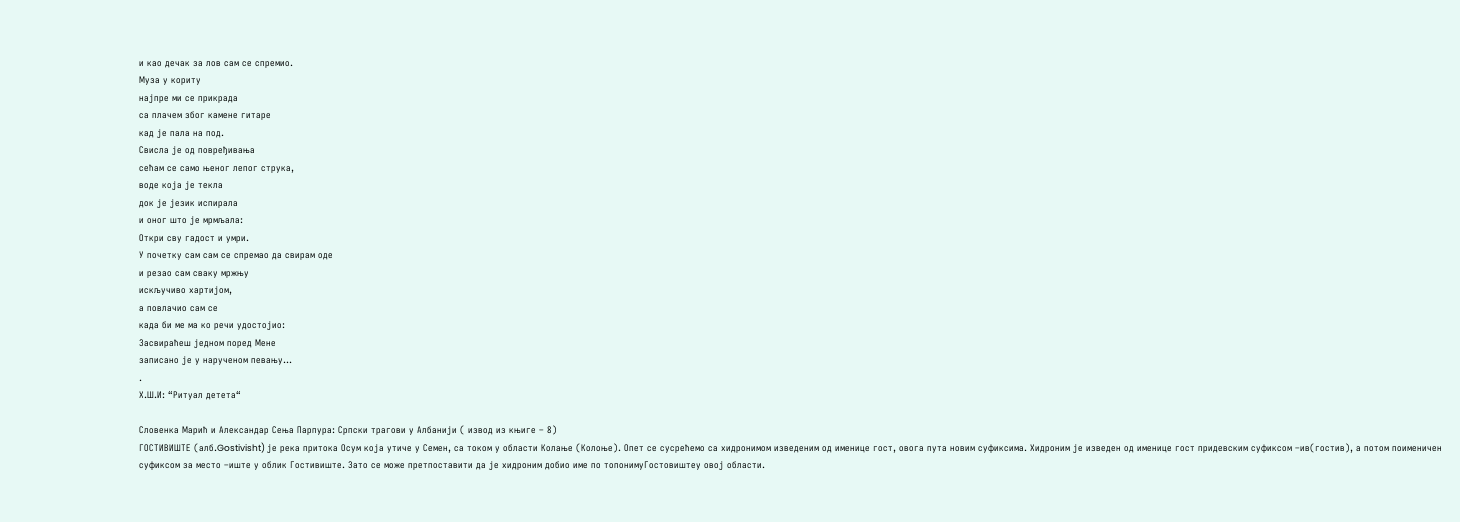и као дечак за лов сам се спремио.
Муза у кориту
најпре ми се прикрада
са плачем због камене гитаре
кад је пала на под.
Свисла је од повређивања
сећам се само њеног лепог струка,
воде која је текла
док је језик испирала
и оног што је мрмљала:
Откри сву гадост и умри.
У почетку сам сам се спремао да свирам оде
и резао сам сваку мржњу
искључиво хартијом,
а повлачио сам се
када би ме ма ко речи удостојио:
Засвираћеш једном поред Мене
записано је у нарученом певању…
.
Х.Ш.И: “Ритуал детета“

Словенка Марић и Александар Сења Парпура: Српски трагови у Албанији ( извод из књиге – 8)
ГОСТИВИШТЕ (алб.Gostivisht) је река притока Осум која утиче у Семен, са током у области Колање (Колоње). Опет се сусрећемо са хидронимом изведеним од именице гост, овога пута новим суфиксима. Хидроним је изведен од именице гост придевским суфиксом –ив(гостив), а потом поименичен суфиксом за место –иште у облик Гостивиште. Зато се може претпоставити да је хидроним добио име по топонимуГостовиштеу овој области.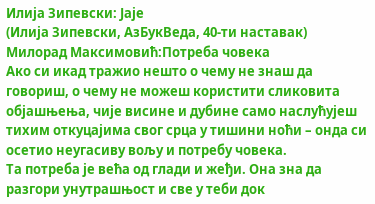Илија Зипевски: Јаје
(Илија Зипевски, АзБукВеда, 40-ти наставак)
Милорад Максимовић:Потреба човека
Ако си икад тражио нешто о чему не знаш да говориш, о чему не можеш користити сликовита објашњења, чије висине и дубине само наслућујеш тихим откуцајима свог срца у тишини ноћи – онда си осетио неугасиву вољу и потребу човека.
Та потреба је већа од глади и жеђи. Она зна да разгори унутрашњост и све у теби док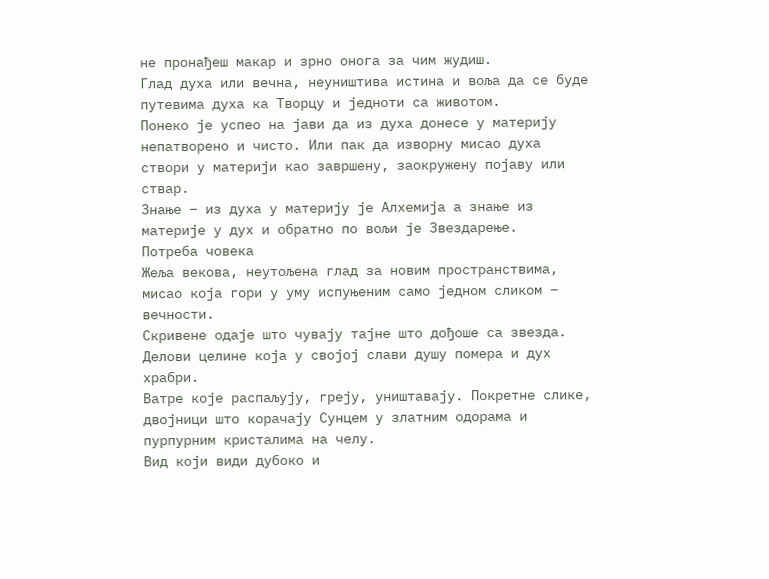не пронађеш макар и зрно онога за чим жудиш.
Глад духа или вечна, неуништива истина и воља да се буде путевима духа ка Творцу и једноти са животом.
Понеко је успео на јави да из духа донесе у материју непатворено и чисто. Или пак да изворну мисао духа створи у материји као завршену, заокружену појаву или ствар.
Знање – из духа у материју је Алхемија а знање из материје у дух и обратно по вољи је Звездарење.
Потреба човека
Жеља векова, неутољена глад за новим пространствима, мисао која гори у уму испуњеним само једном сликом – вечности.
Скривене одаје што чувају тајне што дођоше са звезда. Делови целине која у својој слави душу помера и дух храбри.
Ватре које распаљују, греју, уништавају. Покретне слике, двојници што корачају Сунцем у златним одорама и пурпурним кристалима на челу.
Вид који види дубоко и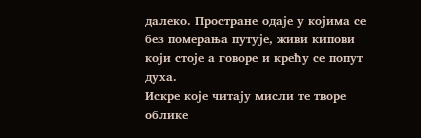далеко. Простране одаје у којима се без померања путује, живи кипови који стоје а говоре и крећу се попут духа.
Искре које читају мисли те творе облике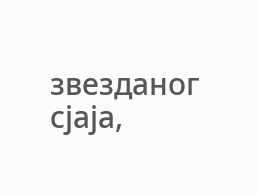звезданог сјаја,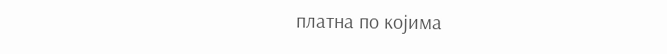платна по којима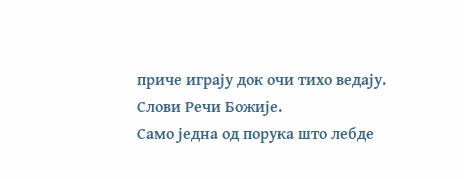приче играју док очи тихо ведају.
Слови Речи Божије.
Само једна од порука што лебде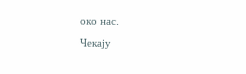око нас.
Чекају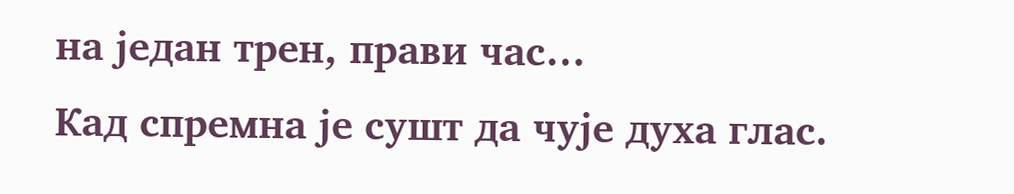на један трен, прави час…
Кад спремна је сушт да чује духа глас.